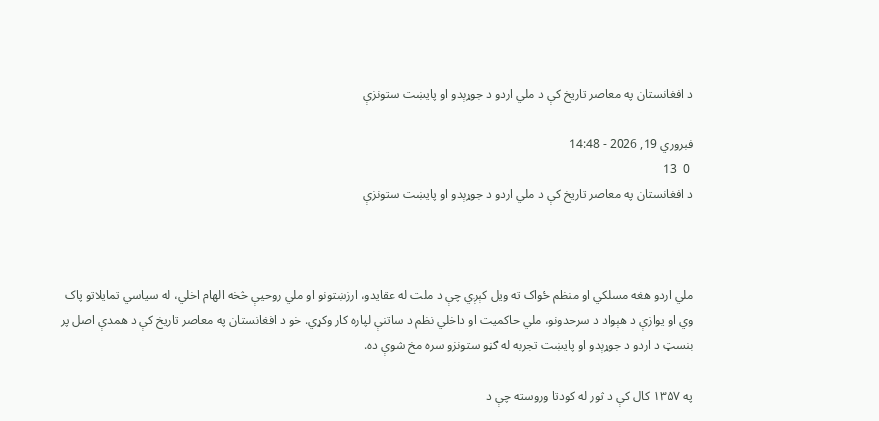د افغانستان په معاصر تاریخ کې د ملي اردو د جوړېدو او پایښت ستونزې

فبروري 19, 2026 - 14:48
 0  13
د افغانستان په معاصر تاریخ کې د ملي اردو د جوړېدو او پایښت ستونزې



ملي اردو هغه مسلکي او منظم ځواک ته ویل کېږي چې د ملت له عقایدو، ارزښتونو او ملي روحیې څخه الهام اخلي، له سیاسي تمایلاتو پاک وي او یوازې د هېواد د سرحدونو، ملي حاکمیت او داخلي نظم د ساتنې لپاره کار وکړي. خو د افغانستان په معاصر تاریخ کې د همدې اصل پر بنسټ د اردو د جوړېدو او پایښت تجربه له ګڼو ستونزو سره مخ شوې ده.

په ۱۳۵۷ کال کې د ثور له کودتا وروسته چې د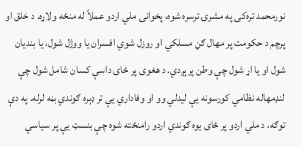نورمحمد تره‌کی په مشرۍ ترسره شوه، پخوانۍ ملي اردو عملاً له منځه ولاړه. د خلق او پرچم د حکومت پر مهال ګڼ مسلکي او روزل شوي افسران یا ووژل شول، یا بندیان شول او یا اړ شول چې وطن پرېږدي. د هغوی پر ځای داسې کسان شامل شول چې لنډمهاله نظامي کورسونه یې لیدلي وو او وفاداري یې تر ډېره ګوندي بڼه لرله. په دې توګه، د ملي اردو پر ځای یوه ګوندي اردو رامنځته شوه چې بنسټ یې پر سیاسي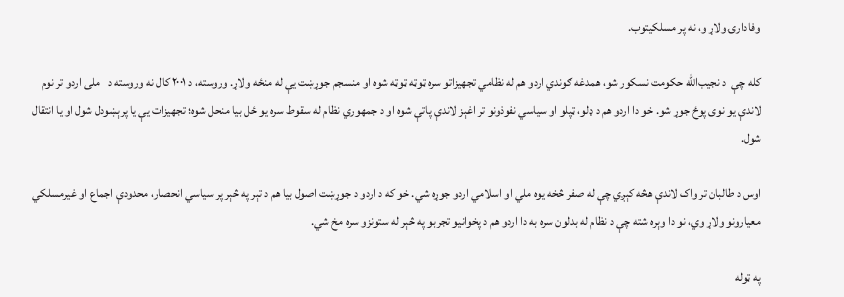وفادارۍ ولاړ و، نه پر مسلکیتوب.

کله چې  د نجیب‌الله حکومت نسکور شو، همدغه ګوندي اردو هم له نظامي تجهیزاتو سره ټوټه ټوټه شوه او منسجم جوړښت یې له منځه ولاړ. وروسته، د ۲۰۰۱ کال نه وروسته د   ملی اردو تر نوم لاندې یو نوی پوځ جوړ شو. خو دا اردو هم د ډلو، ټپلو او سیاسي نفوذونو تر اغېز لاندې پاتې شوه او د جمهوري نظام له سقوط سره یو ځل بیا منحل شوه؛ تجهیزات یې یا پرېښودل شول او یا انتقال شول.

اوس د طالبان تر واک لاندې هڅه کېږي چې له صفر څخه یوه ملي او اسلامي اردو جوړه شي. خو که د اردو د جوړښت اصول بیا هم د تېر په څېر پر سیاسي انحصار، محدودې اجماع او غیرمسلکي معیارونو ولاړ وي، نو دا وېره شته چې د نظام له بدلون سره به دا اردو هم د پخوانیو تجربو په څېر له ستونزو سره مخ شي.

په ټوله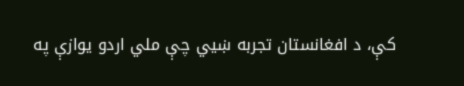کې، د افغانستان تجربه ښيي چې ملي اردو یوازې په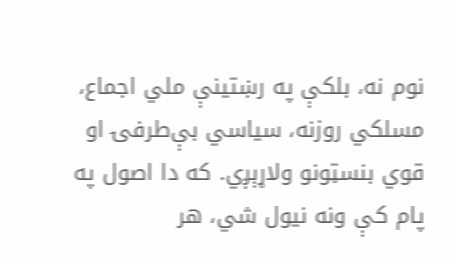نوم نه، بلکې په رښتینې ملي اجماع، مسلکي روزنه، سیاسي بې‌طرفۍ او قوي بنسټونو ولاړېږي. که دا اصول په پام کې ونه نیول شي، هر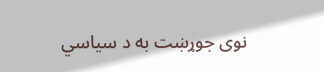نوی جوړښت به د سیاسي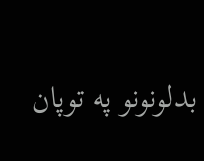بدلونونو په توپان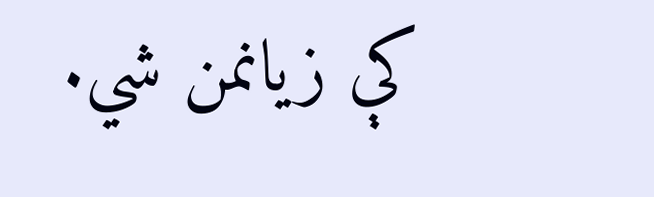کې زیانمن شي.